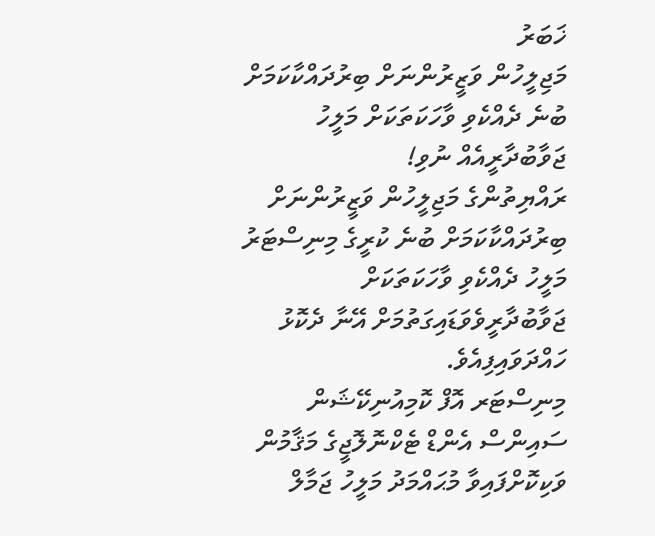ޚަބަރު
މަޖިލީހުން ވަޒީރުންނަށް ބިރުދައްކާކަމަށް ބުނެ ދެއްކެވި ވާހަކަތަކަށް މަލީހު ޖަވާބުދާރީއެއް ނުވި!
ރައްޔިތުންގެ މަޖިލީހުން ވަޒީރުންނަށް ބިރުދައްކާކަމަށް ބުނެ ކުރީގެ މިނިސްޓަރު މަލީހު ދެއްކެވި ވާހަކަތަކަށް ޖަވާބުދާރީވެވަޑައިގަތުމަށް އޭނާ ދެކޮޅު ހައްދަވައިފިއެވެ.
މިނިސްޓަރ އޮފް ކޮމިއުނިކޭޝަން ސައިންސް އެންޑް ޓެކްނޮލޮޖީގެ މަޤާމުން ވަކިކޮށްފައިވާ މުޙައްމަދު މަލީހު ޖަމާލް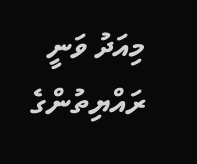މިއަދު ވަނީ ރައްޔިތުންގެ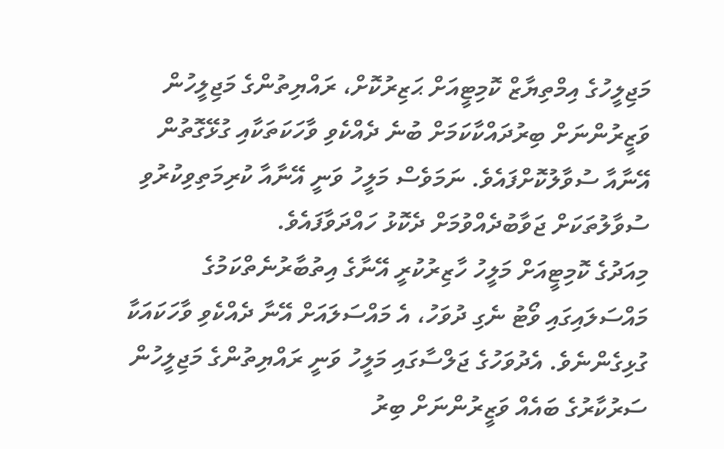މަޖިލީހުގެ އިމްތިޔާޒް ކޮމިޓީއަށް ޙަޒިރުކޮށް، ރައްޔިތުންގެ މަޖިލީހުން ވަޒީރުންނަށް ބިރުދައްކާކަމަށް ބުނެ ދެއްކެވި ވާހަކަތަކާއި ގުޅޭގޮތުން އޭނާއާ ސުވާލުކޮށްފައެވެ. ނަމަވެސް މަލީހު ވަނީ އޭނާއާ ކުރިމަތިވިކުރުވި ސުވާލުތަކަށް ޖަވާބުދެއްވުމަށް ދެކޮޅު ހައްދަވާފައެވެ.
މިއަދުގެ ކޮމިޓީއަށް މަލީހު ހާޒިރުކުރީ އޭނާގެ އިތުބާރުނެތްކަމުގެ މައްސަލައިގައި ވޯޓު ނެގި ދުވަހު، އެ މައްސަލައަށް އޭނާ ދެއްކެވި ވާހަކައަކާ ގުޅިގެންނެވެ. އެދުވަހުގެ ޖަލްސާގައި މަލީހު ވަނީ ރައްޔިތުންގެ މަޖިލީހުން ސަރުކާރުގެ ބައެއް ވަޒީރުންނަށް ބިރު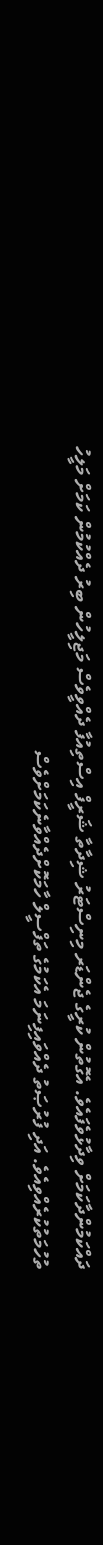ދައްކަމުންދާކަމަށް ވިދާޅުވެފައެވެ. އެގޮތުން ކުރީގެ ޖެންޑަރ މިނިސްޓަރު ޝިދާތާ ޝަރީފް އިސްތިއުފާ ދެއްވީވެސް މަޖިލީހުން ބިރު ދެއްކުމުން ކަމަށް މަލީހު ތުހުމަތުކުރެއްވިއެވެ. އަދި ފުރުޞަތު ދެއްވައިފިނަމަ އެކަމުގެ ތަފްސީލް ހާމަކޮށްދެއްވާނެކަމަށްވެސް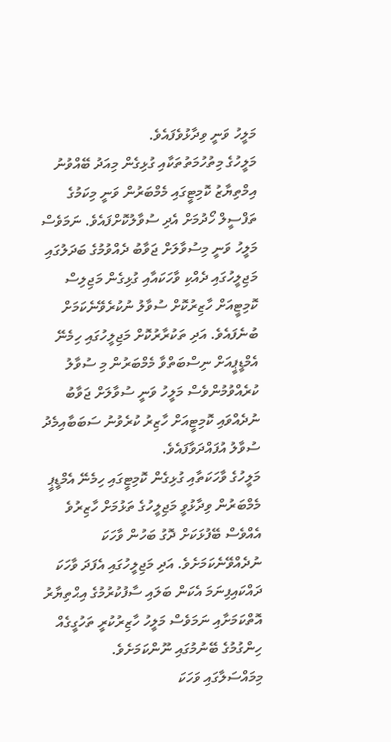މަލީހު ވަނީ ވިދާޅުވެފައެވެ.
މަލީހުގެ މިތުހުމަތުތަކާއި ގުޅިގެން މިއަދު ބޭއްވުނު އިމްތިޔާޒު ކޮމިޓީގައި މެމްބަރުން ވަނީ މިކަމުގެ ތަފްސީލް ހޯދުމަށް އެދި ސުވާލުކޮށްފައެވެ. ނަމަވެސް މަލީހު ވަނީ މިސުވާލަށް ޖަވާބު ދެއްވުމުގެ ބަދަލުގައި މަޖިލީހުގައި ދެއްކި ވާހަކައާއި ގުޅިގެން މަޖިލިސް ކޮމިޓީއަށް ހާޒިރުކޮށް ސުވާލު ނުކުރެވޭނެކަމަށް ބުނެފައެވެ. އަދި ތަކުރާރުކޮށް މަޖިލީހުގައި ހިމެނޭ އެމްޑީޕީއަށް ނިސްބަތްވާ މެމްބަރުން މި ސުވާލު ކުރެއްވުމުންވެސް މަލީހު ވަނީ ސުވާލަށް ޖަވާބު ނުދެއްވައި ކޮމިޓީއަށް ހާޒިރު ކުރެވުނު ސަބަބާއިމެދު ސުވާލު އުފައްދަވާފައެވެ.
މަލީހުގެ ވާހަކަތާއި ގުޅިގެން ކޮމިޓީގައި ހިމެނޭ އެމްޑީޕީ މެމްބަރުން ވިދާޅުވީ މަޖިލީހުގެ ތަޅުމަށް ހާޒިރުވެ އެއްވެސް ބޭފުޅަކަށް ދޮގު ބަހުން ވާހަކަ ނުދެއްވޭނެކަމަށެވެ. އަދި މަޖިލީހުގައި އެފަދަ ވާހަކަ ދައްކައިފިނަމަ އެކަން ބަލައި ސާފުކުރުމުގެ އިޙްތިޔާރު އޮތްކަމަށާއި ނަމަވެސް މަލީހު ހާޒިރުކުރީ ތަހުގީގެއް ހިންގުމުގެ ބޭނުމުގައި ނޫންކަމަށެވެ.
މިމައްސަލާގައި ވަހަކަ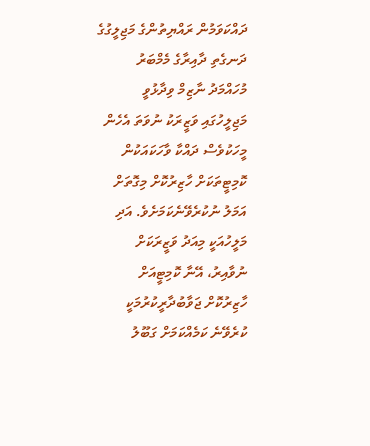ދައްކަވަމުން ރައްޔިތުންގެ މަޖިލީގުގެ ދަނގެތި ދާއިރާގެ މެމްބަރު މުހައްމަދު ނާޒިމް ވިދާޅުވީ މަޖިލީހުގައި ވަޒީރަކު ނުވަތަ އެހެން މީހަކުވެސް ދައްކާ ވާހަކައަކުން ކޮމިޓީތަކަށް ހާޒިރުކޮށް މިގޮތަށް އަމަލު ނުކުރެވޭނެކަމަށެވެ. އަދި މަލީހުއަކީ މިއަދު ވަޒީރަކަށް ނުވާއިރު، އޭނާ ކޮމިޓީއަށް ހާޒިރުކޮށް ޖަވާބުދާރީކުރުމަކީ ކުރެވޭނެ ކަމެއްކަމަށް ގަބޫލު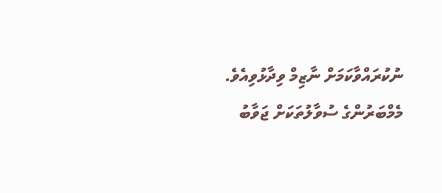ނުކުރައްވާކަމަށް ނާޒިމް ވިދާޅުވިއެވެ.
މެމްބަރުންގެ ސުވާލުތަކަށް ޖަވާބު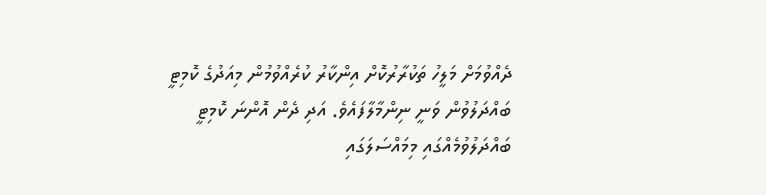ދެއްވުމަށް މަލީހު ތަކުރާރުކޮށް އިންކާރު ކުރެއްވުމުން މިއަދުގެ ކޮމިޓީ ބައްދަލުވުން ވަނީ ނިންމާލާފައެވެ. އަދި ދެން އޮންނަ ކޮމިޓީ ބައްދަލުވުމެއްގައި މިމައްސަލަގައި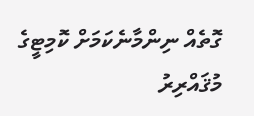ގޮތެއް ނިންމާނެކަމަށް ކޮމިޓީގެ މުޤައްރިރު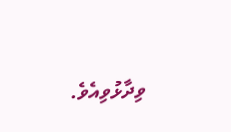ވިދާޅުވިއެވެ.